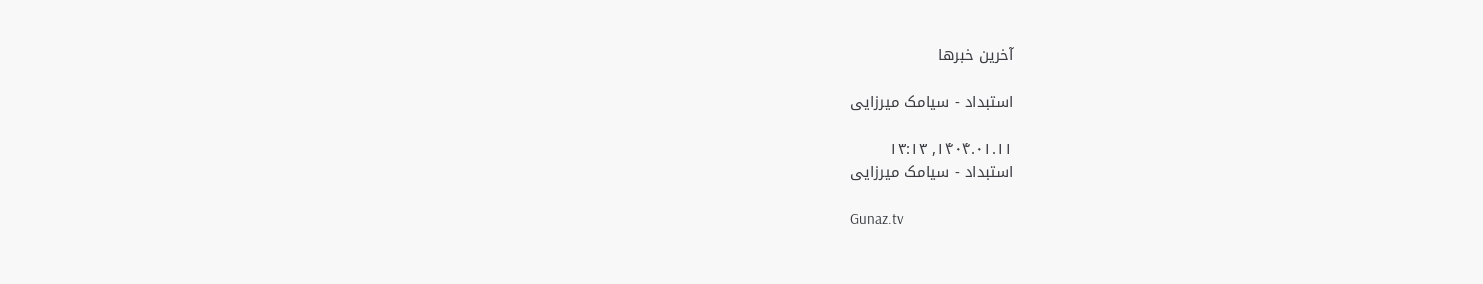آخرین خبرها

استبداد - سیامک میرزایی

۱۴۰۴.۰۱.۱۱, ۱۳:۱۳
استبداد - سیامک میرزایی

Gunaz.tv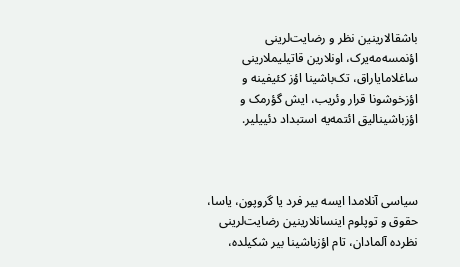باشقالارینین نظر و رضایت‌لرینی اؤنمسه‌مه‌یرک، اونلارین قاتیلیملارینی ساغلامایاراق، تک‌باشینا اؤز کئیفینه و اؤزخوشونا قرار وئریب، ایش گؤرمک و اؤزباشینالیق ائتمه‌یه استبداد دئییلیر.



سیاسی آنلامدا ایسه بیر فرد یا گروپون، یاسا، حقوق و توپلوم اینسانلارینین رضایت‌لرینی نظرده آلمادان، تام اؤزباشینا بیر شکیلده،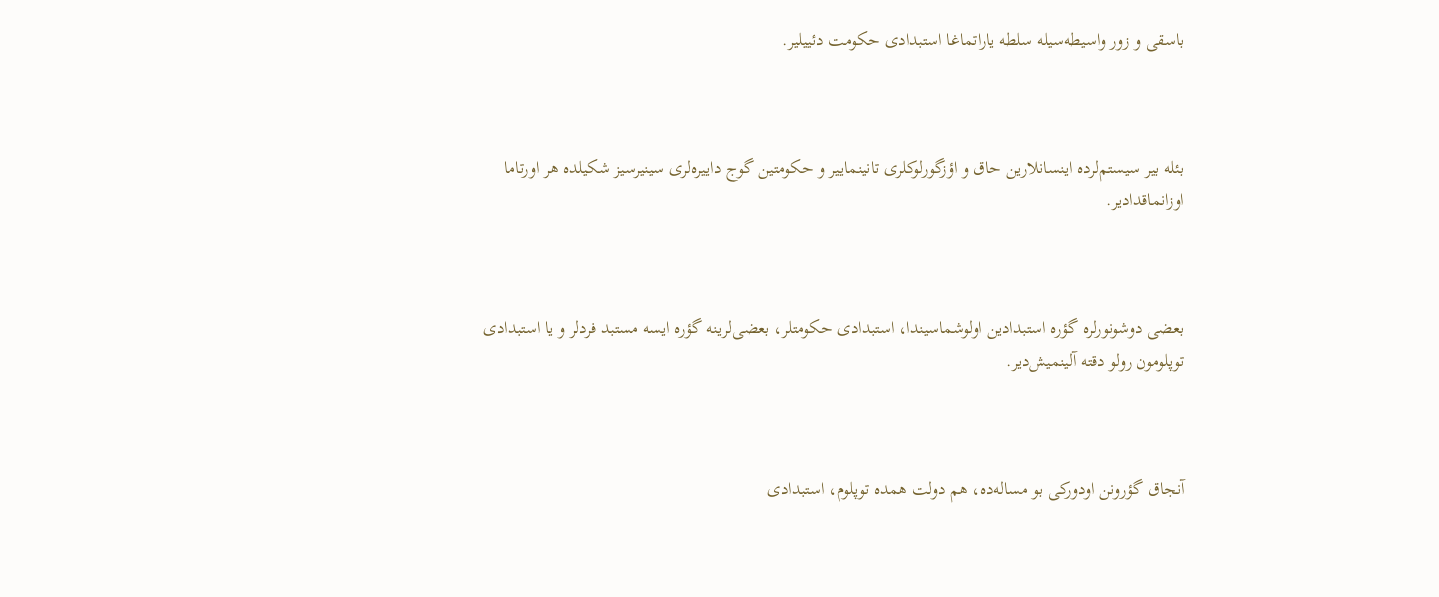باسقی و زور واسیطه‌سیله سلطه یاراتماغا استبدادی حکومت دئییلیر.



بئله بیر سیستم‌لرده اینسانلارین حاق و اؤزگورلوکلری تانینماییر و حکومتین گوج داییره‌لری سینیرسیز شکیلده هر اورتاما اوزانماقدادیر.



بعضی دوشونورلره گؤره استبدادین اولوشماسیندا، استبدادی حکومتلر، بعضی‌لرینه گؤره ایسه مستبد فردلر و یا استبدادی توپلومون رولو دقته آلینمیش‌دیر.



آنجاق گؤرونن اودورکی بو مساله‌ده، هم دولت همده توپلوم، استبدادی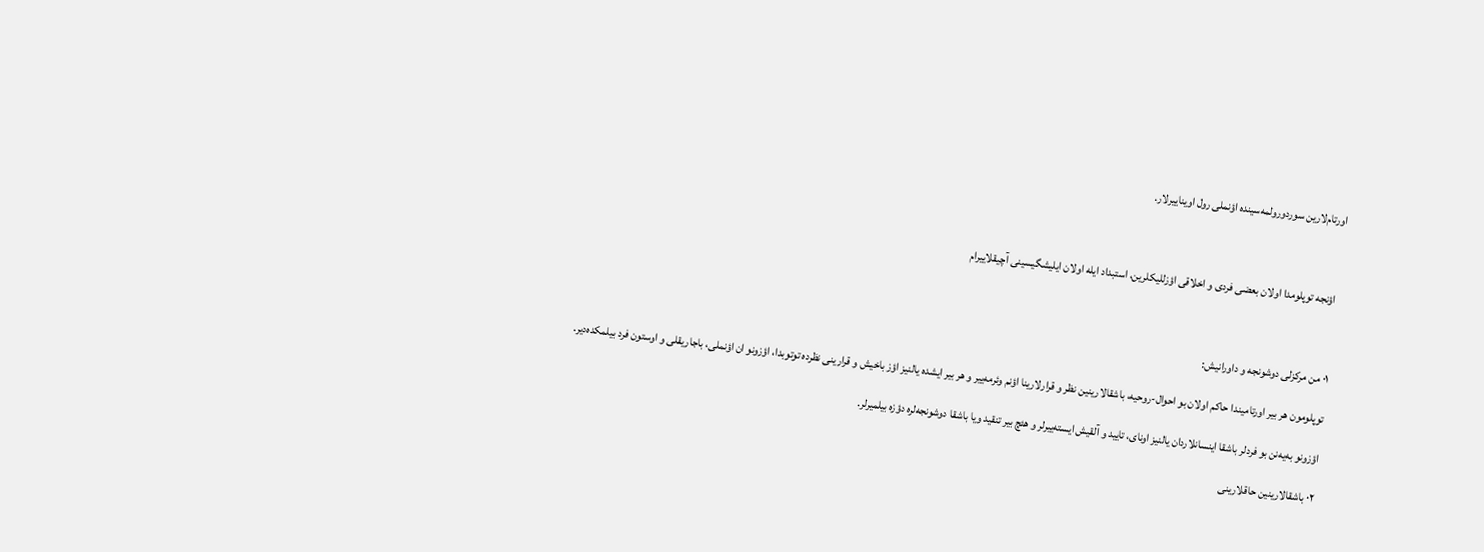اورتام‌لارین سوردورولمه‌سینده اؤنملی رول اویناییرلار.



 اؤنجه توپلومدا اولان بعضی فردی و اخلاقی اؤزللیکلرین، استبداد ایله اولان ایلیشگیسینی آچیقلاییرام



۰۱ من مرکزلی دوشونجه و داورانیش:

توپلومون هر بیر اورتامیندا حاکم اولان بو احوال-روحیه، باشقالارینین نظر و قرارلارینا اؤنم وئرمه‌ییر و هر بیر ایشده یالنیز اؤز باخیش و قرارینی نظرده توتوبدا، اؤزونو ان اؤنملی، باجاریقلی و اوستون فرد بیلمکده‌دیر.

اؤزونو به‌یه‌نن بو فردلر باشقا اینسانلاردان یالنیز اونای، تایید و آلقیش ایسته‌ییرلر و هئچ بیر تنقید ویا باشقا دوشونجه‌لره دؤزه بیلمیرلر.

۰۲ باشقالارینین حاقلارینی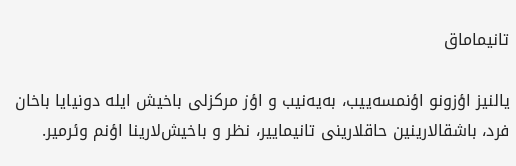تانیماماق

یالنیز اؤزونو اؤنمسه‌ییب، به‌یه‌نیب و اؤز مرکزلی باخیش ایله دونیایا باخان فرد، باشقالارینین حاقلارینی تانیماییر، نظر و باخیش‌لارینا اؤنم وئرمیر.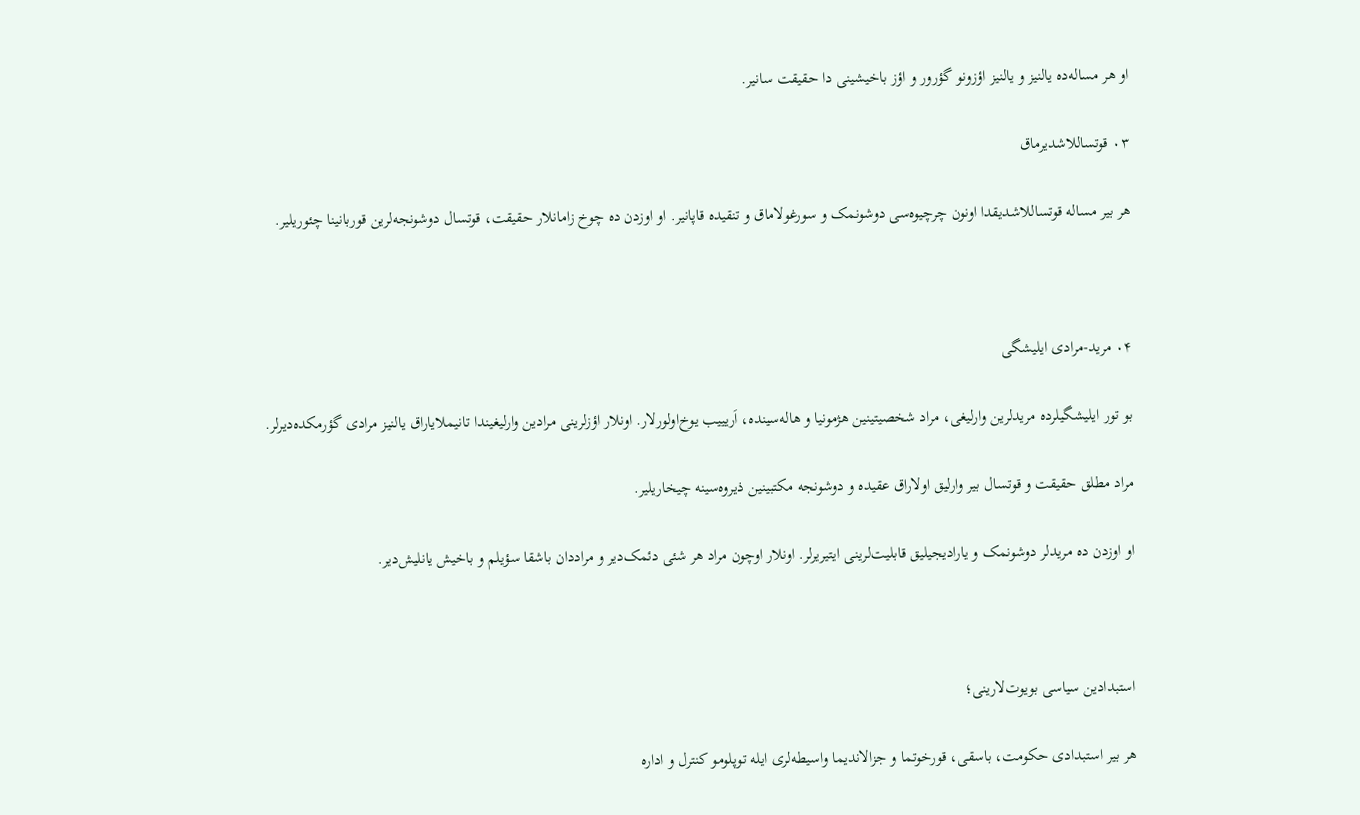او هر مساله‌ده یالنیز و یالنیز اؤزونو گؤرور و اؤز باخیشینی دا حقیقت سانیر.

۰۳ قوتساللاشدیرماق

هر بیر مساله قوتساللاشدیقدا اونون چرچیوه‌سی دوشونمک و سورغولاماق و تنقیده قاپانیر. او اوزدن ده چوخ زامانلار حقیقت، قوتسال دوشونجه‌لرین قوربانینا چئوریلیر.



۰۴ مرید-مرادی ایلیشگی

بو تور ایلیشگیلرده مریدلرین وارلیغی، مراد شخصیتینین هژمونیا و هاله‌سینده، اَریییب یوخ‌اولورلار. اونلار اؤزلرینی مرادین وارلیغیندا تانیملایاراق یالنیز مرادی گؤرمکده‌دیرلر.

مراد مطلق حقیقت و قوتسال بیر وارلیق اولاراق عقیده و دوشونجه مکتبینین ذیروه‌سینه چیخاریلیر.

او اوزدن ده مریدلر دوشونمک و یارادیجیلیق قابلیت‌لرینی ایتیریرلر. اونلار اوچون مراد هر شئی دئمک‌دیر و مراددان باشقا سؤیلم و باخیش یانلیش‌دیر.



استبدادین سیاسی بویوت‌لارینی؛

هر بیر استبدادی حکومت، باسقی، قورخوتما و جزالاندیما واسیطه‌لری ایله توپلومو کنترل و اداره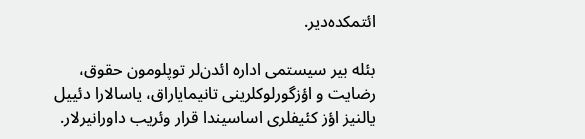ائتمکده‌دیر.

بئله بیر سیستمی اداره ائدن‌لر توپلومون حقوق، رضایت و اؤزگورلوکلرینی تانیمایاراق، یاسالارا دئییل یالنیز اؤز کئیفلری اساسیندا قرار وئریب داورانیرلار.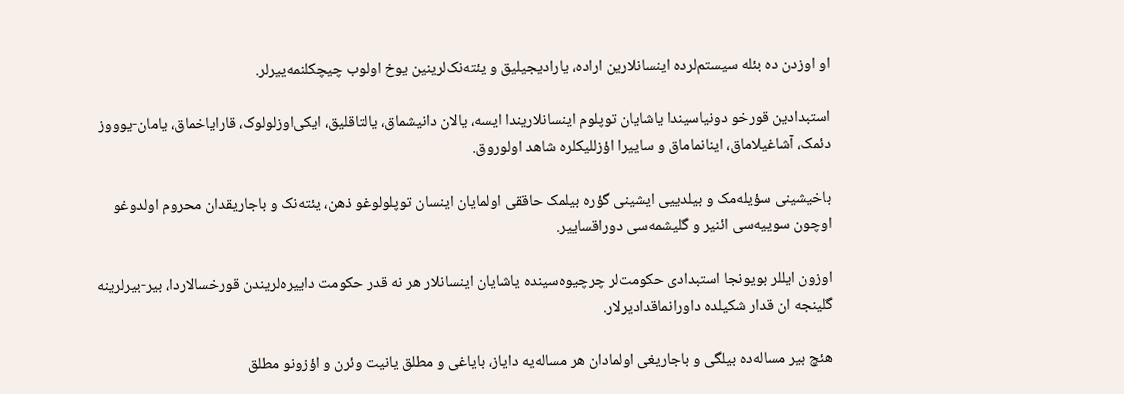او اوزدن ده بئله سیستم‌لرده اینسانلارین اراده، یارادیجیلیق و یئته‌نک‌لرینین یوخ اولوب چیچکلنمه‌ییرلر.

استبدادین قورخو دونیاسیندا یاشایان توپلوم اینسانلاریندا ایسه، یالان دانیشماق، یالتاقلیق، ایکی‌اوزلولوک، قارایاخماق، یامان-یوووز دئمک، آشاغیلاماق، اینانماماق و ساییرا اؤزللیکلره شاهد اولوروق.

باخیشینی سؤیله‌مک و بیلدییی ایشینی گؤره بیلمک حاققی اولمایان اینسان توپلولوغو ذهن، یئته‌نک و باجاریقدان محروم اولدوغو اوچون سوییه‌سی ائنیر و گلیشمه‌سی دوراقساییر.

اوزون ایللر بویونجا استبدادی حکومت‌لر چرچیوه‌سینده یاشایان اینسانلار هر نه قدر حکومت داییره‌لریندن قورخسالاردا، بیر-بیرلرینه گلینجه ان قدار شکیلده داورانماقدادیرلار.

هئچ بیر مساله‌ده بیلگی و باجاریغی اولمادان هر مساله‌یه دایاز، بایاغی و مطلق یانیت وئرن و اؤزونو مطلق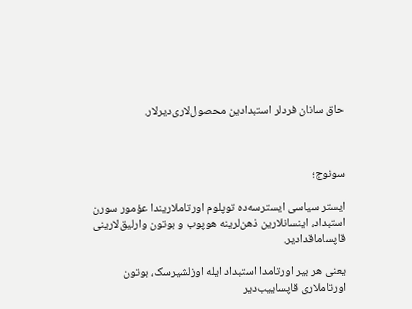حاق سانان فردلر استبدادین محصول‌لاری‌دیرلار.



سونوج؛

ایستر سیاسی ایسترسه‌ده توپلوم اورتاملاریندا عؤمور سورن استبداد، اینسانلارین ذهن‌لرینه هوپوب و بوتون وارلیق‌لارینی قاپساماقدادیر.

یعنی هر بیر اورتامدا استبداد ایله اوزلشیرسک، بوتون اورتاملاری قاپساییب‌دیر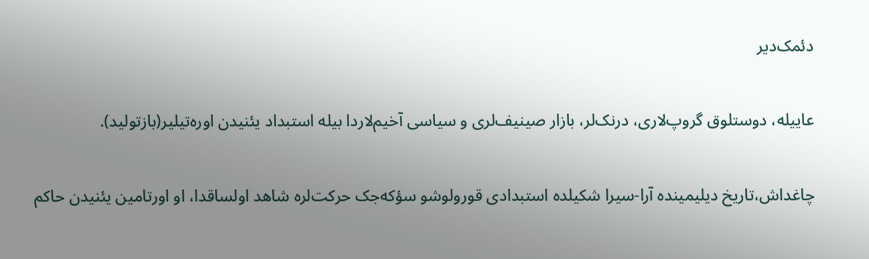دئمک‌دیر

عاییله، دوستلوق گروپ‌لاری، درنک‌لر، بازار صینیف‌لری و سیاسی آخیم‌لاردا بیله استبداد یئنیدن اوره‌تیلیر(بازتولید).

چاغداش،تاریخ دیلیمینده آرا-سیرا شکیلده استبدادی قورولوشو سؤکه‌جک حرکت‌لره شاهد اولساقدا، او اورتامین یئنیدن حاکم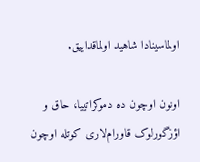اولماسینادا شاهید اولماقداییق.

اونون اوچون ده دموکراتییا، حاق و اؤزگورلوک‌ قاورام‌لاری کوتله اوچون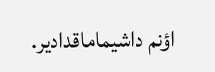اؤنم داشیماماقدادیر.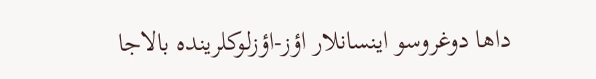داها دوغروسو اینسانلار اؤز-اؤزلوکلرینده بالاجا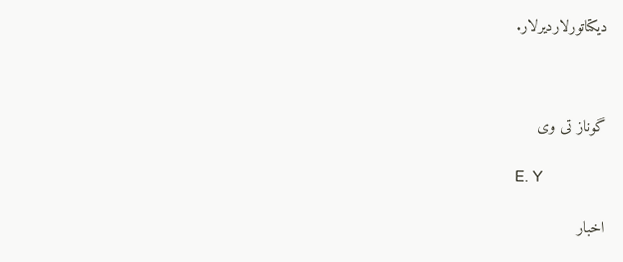دیکتاتورلاردیرلار.



گوناز تی وی

E. Y

اخبار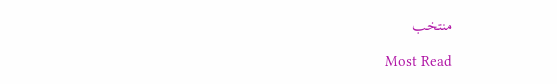منتخب

Most Read